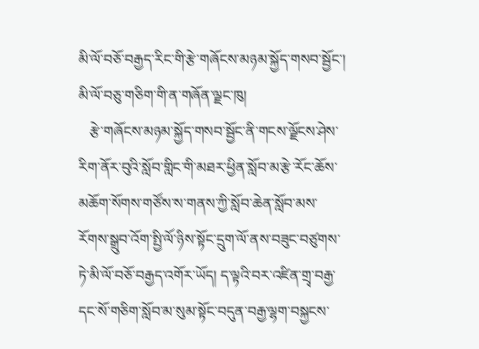མི་ལོ་བཅོ་བརྒྱད་རིང་གི་རྩེ་གཞོངས་མཉམ་སྐྱོད་གསབ་སྦྱོང་།
མི་ལོ་བཅུ་གཅིག་གི་ན་གཞོན་ལྗང་ཁུ།
   རྩེ་གཞོངས་མཉམ་སྐྱོད་གསབ་སྦྱོང་ནི་གངས་ལྗོངས་ཤེས་རིག་ནོར་བུའི་སློབ་གླིང་གི་མཐར་ཕྱིན་སློབ་མ་རྩེ་རོང་ཆོས་མཆོག་སོགས་གཙོས་ས་གནས་ཀྱི་སློབ་ཆེན་སློབ་མས་རོགས་སྒྲུབ་འོག་སྤྱི་ལོ་ཉིས་སྟོང་དྲུག་ལོ་ནས་བཟུང་བཙུགས་ཏེ་མི་ལོ་བཅོ་བརྒྱད་འགོར་ཡོད། ད་ལྟའི་བར་འཛིན་གྲྭ་བརྒྱ་དང་སོ་གཅིག་སློབ་མ་སུམ་སྟོང་བདུན་བརྒྱ་ལྷག་བསྐྱངས་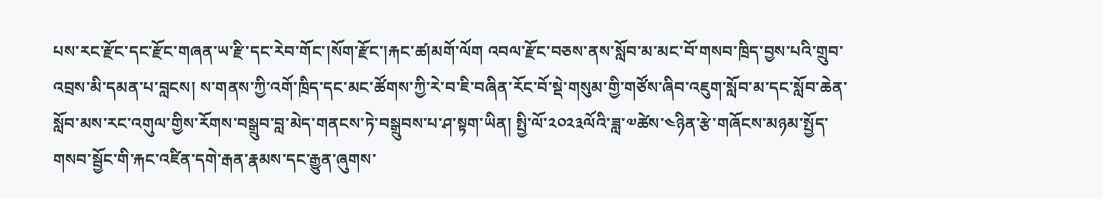པས་རང་རྫོང་དང་རྫོང་གཞན་ཡ་རྫི་དང་རེབ་གོང་།སོག་རྫོང་།རྐང་ཚ།མགོ་ལོག འབལ་རྫོང་བཅས་ནས་སློབ་མ་མང་བོ་གསབ་ཁྲིད་བྱས་པའི་གྲུབ་འབྲས་མི་དམན་པ་བླངས། ས་གནས་ཀྱི་འགོ་ཁྲིད་དང་མང་ཚོགས་ཀྱི་རེ་བ་ཇི་བཞིན་རོང་བོ་སྡེ་གསུམ་གྱི་གཙོས་ཞིབ་འཇུག་སློབ་མ་དང་སློབ་ཆེན་སློབ་མས་རང་འགུལ་གྱིས་རོགས་བསྒྲུབ་བླ་མེད་གནངས་ཏེ་བསྒྲུབས་པ་ཤ་སྟག་ཡིན། སྤྱི་ལོ་༢༠༢༣ལོའི་ཟླ་༧ཚེས་༤ཉིན་རྩེ་གཞོངས་མཉམ་སྤྱོད་གསབ་སྦྱོང་གི་རྐང་འཛིན་དགེ་རྒན་རྣམས་དང་རྒྱུན་ཞུགས་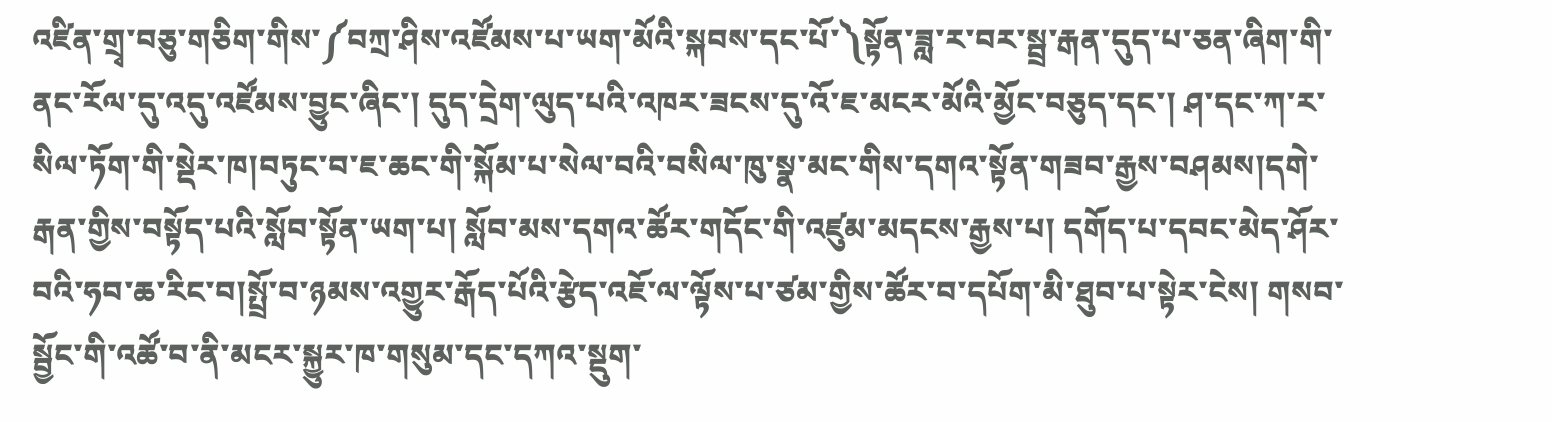འཛིན་གྲྭ་བཅུ་གཅིག་གིས་༼བཀྲ་ཤིས་འཛོམས་པ་ཡག་མོའི་སྐབས་དང་པོ་༽སྟོན་ཟླ་ར་བར་སྦྲ་རྒན་དུད་པ་ཅན་ཞིག་གི་ནང་རོལ་དུ་འདུ་འཛོམས་བྱུང་ཞིང་། དུད་དྲེག་ལུད་པའི་འཁར་ཟངས་དུ་འོ་ཇ་མངར་མོའི་མྱོང་བཅུད་དང་། ཤ་དང་ཀ་ར་སིལ་ཏོག་གི་སྡེར་ཁ།བཏུང་བ་ཇ་ཆང་གི་སྐོམ་པ་སེལ་བའི་བསིལ་ཁུ་སྣ་མང་གིས་དགའ་སྟོན་གཟབ་རྒྱས་བཤམས།དགེ་རྒན་གྱིས་བསྟོད་པའི་སློབ་སྟོན་ཡག་པ། སློབ་མས་དགའ་ཚོར་གདོང་གི་འཛུམ་མདངས་རྒྱས་པ། དགོད་པ་དབང་མེད་ཤོར་བའི་ཧབ་ཆ་རིང་བ།སྤྲོ་བ་ཉམས་འགྱུར་རྒོད་པོའི་རྩེད་འཇོ་ལ་ལྟོས་པ་ཙམ་གྱིས་ཚོར་བ་དཔོག་མི་ཐུབ་པ་སྟེར་ངེས། གསབ་སྦྱོང་གི་འཚོ་བ་ནི་མངར་སྐྱུར་ཁ་གསུམ་དང་དཀའ་སྡུག་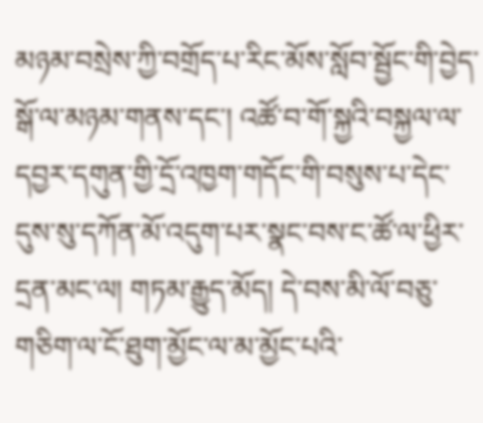མཉམ་བསྲེས་ཀྱི་བགྲོད་པ་རིང་མོས་སློབ་སྦྱོང་གི་བྱེད་སྒོ་ལ་མཉམ་གནས་དང་། འཚོ་བ་གོ་སྐྱའི་བསྐྱལ་ལ་དབྱར་དགུན་གྱི་དྲོ་འཁྱག་གདོང་གི་བསུས་པ་དེང་དུས་སུ་དཀོན་མོ་འདུག་པར་སྣང་བས་ང་ཚོ་ལ་ཕྱིར་དྲན་མང་ལ། གཏམ་རྒྱུད་མོད། དེ་བས་མི་ལོ་བཅུ་གཅིག་ལ་ངོ་ཐུག་མྱོང་ལ་མ་མྱོང་པའི་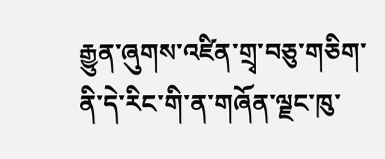རྒྱུན་ཞུགས་འཛིན་གྲྭ་བཅུ་གཅིག་ནི་དེ་རིང་གི་ན་གཞོན་ལྗང་ཁུ་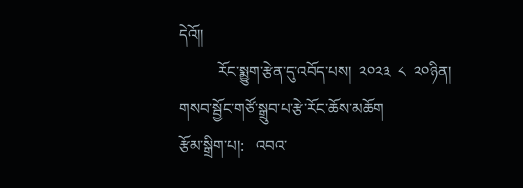དེའོ།།
          རོང་སྨྱུག་རྩེན་དུ་འབོད་པས།  ༢༠༢༣  ༨  ༢༠ཉིན།
གསབ་སྦྱོང་གཙོ་སྒྲུབ་པ་རྩེ་རོང་ཆོས་མཆོག
རྩོམ་སྒྲིག་པ།:   འབའ་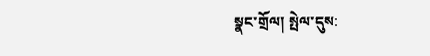སྣང་གྲོལ། སྤེལ་དུས: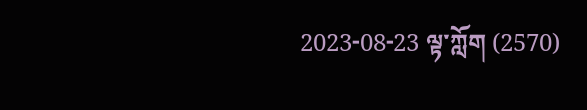2023-08-23 ལྟ་ཀློག (2570)